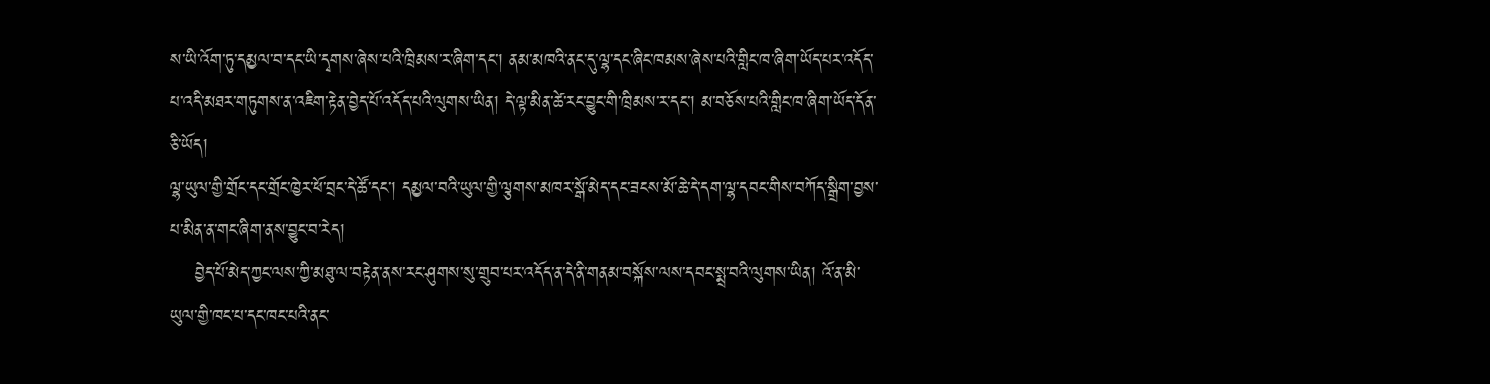ས་ཡི་འོག་ཏུ་དམྱལ་བ་དང་ཡི་དྭགས་ཞེས་པའི་ཁྲིམས་ར་ཞིག་དང་། ནམ་མཁའི་ནང་དུ་ལྷ་དང་ཞིང་ཁམས་ཞེས་པའི་གླིང་ཁ་ཞིག་ཡོད་པར་འདོད་པ་འདི་མཐར་གཏུགས་ན་འཇིག་རྟེན་བྱེད་པོ་འདོད་པའི་ལུགས་ཡིན། དེ་ལྟ་མིན་ཚེ་རང་བྱུང་གི་ཁྲིམས་ར་དང་། མ་བཅོས་པའི་གླིང་ཁ་ཞིག་ཡོད་དོན་ཅི་ཡོད།
ལྷ་ཡུལ་གྱི་གྲོང་དང་གྲོང་ཁྱེར་ཕོ་བྲང་དེ་ཚོ་དང་། དམྱལ་བའི་ཡུལ་གྱི་ལྕགས་མཁར་སྒོ་མེད་དང་ཟངས་མོ་ཆེ་དེ་དག་ལྷ་དབང་གིས་བཀོད་སྒྲིག་བྱས་པ་མིན་ན་གང་ཞིག་ནས་བྱུང་བ་རེད།
    བྱེད་པོ་མེད་ཀྱང་ལས་ཀྱི་མཐུ་ལ་བརྟེན་ནས་རང་ཤུགས་སུ་གྲུབ་པར་འདོད་ན་དེ་ནི་གནམ་བསྐོས་ལས་དབང་སྨྲ་བའི་ལུགས་ཡིན། འོ་ན་མི་ཡུལ་གྱི་ཁང་པ་དང་ཁང་པའི་ནང་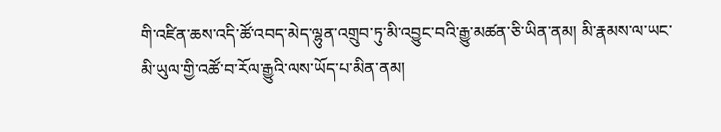གི་འཛིན་ཆས་འདི་ཚོ་འབད་མེད་ལྷུན་འགྲུབ་ཏུ་མི་འབྱུང་བའི་རྒྱུ་མཚན་ཅི་ཡིན་ནམ། མི་རྣམས་ལ་ཡང་མི་ཡུལ་གྱི་འཚོ་བ་རོལ་རྒྱུའི་ལས་ཡོད་པ་མིན་ནམ།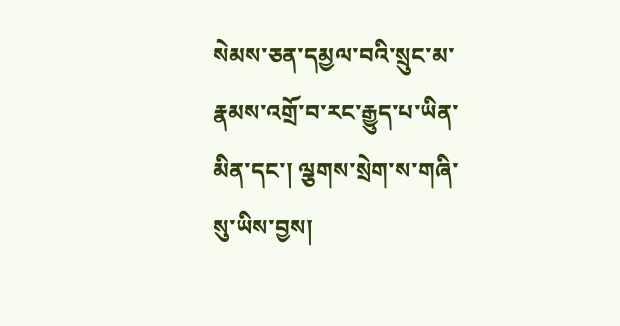སེམས་ཅན་དམྱལ་བའི་སྲུང་མ་རྣམས་འགྲོ་བ་རང་རྒྱུད་པ་ཡིན་མིན་དང་། ལྕགས་སྲེག་ས་གཞི་སུ་ཡིས་བྱས།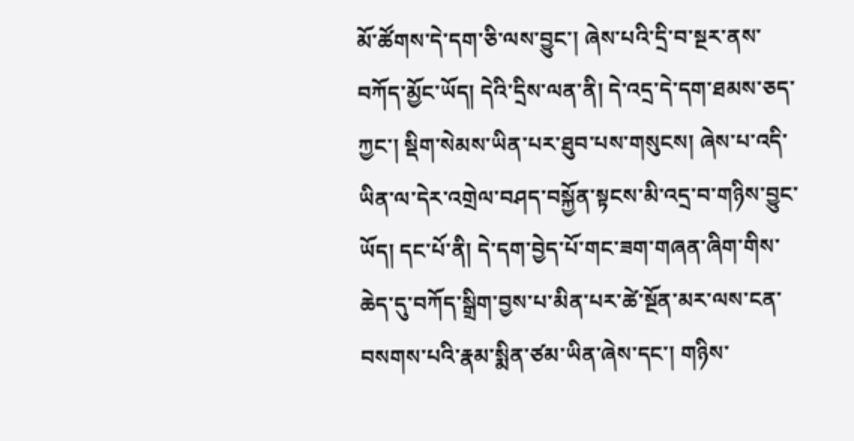མོ་ཚོགས་དེ་དག་ཅི་ལས་བྱུང་། ཞེས་པའི་དྲི་བ་སྔར་ནས་བཀོད་མྱོང་ཡོད། དེའི་དྲིས་ལན་ནི། དེ་འདྲ་དེ་དག་ཐམས་ཅད་ཀྱང་། སྡིག་སེམས་ཡིན་པར་ཐུབ་པས་གསུངས། ཞེས་པ་འདི་ཡིན་ལ་དེར་འགྲེལ་བཤད་བསྐྱོན་སྟངས་མི་འདྲ་བ་གཉིས་བྱུང་ཡོད། དང་པོ་ནི། དེ་དག་བྱེད་པོ་གང་ཟག་གཞན་ཞིག་གིས་ཆེད་དུ་བཀོད་སྒྲིག་བྱས་པ་མིན་པར་ཚེ་སྔོན་མར་ལས་ངན་བསགས་པའི་རྣམ་སྨིན་ཙམ་ཡིན་ཞེས་དང་། གཉིས་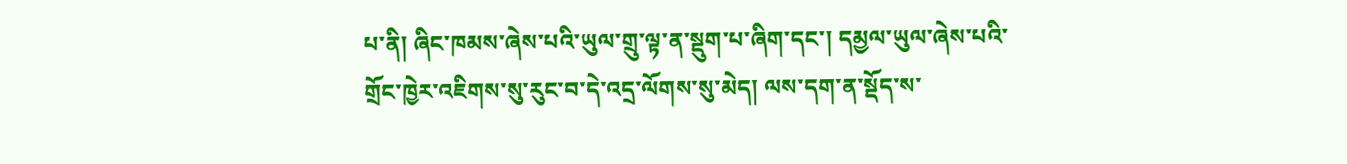པ་ནི། ཞིང་ཁམས་ཞེས་པའི་ཡུལ་གྲུ་ལྟ་ན་སྡུག་པ་ཞིག་དང་། དམྱལ་ཡུལ་ཞེས་པའི་གྲོང་ཁྱེར་འཇིགས་སུ་རུང་བ་དེ་འདྲ་ལོགས་སུ་མེད། ལས་དག་ན་སྡོད་ས་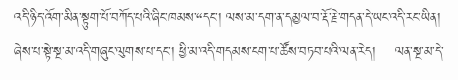འདི་ཉིད་འོག་མིན་སྟུག་པོ་བཀོད་པའི་ཞིང་ཁམས་“དང་། ལས་མ་དག་ན་དམྱལ་བ་རྡོ་རྗེ་གདན་དེ་ཡང་འདི་རང་ཡིན། ཞེས་པ་སྟེ་སྔ་མ་འདི་གཞུང་ལུགས་པ་དང་། ཕྱི་མ་འདི་གདམས་ངག་པ་ཚོས་བཏབ་པའི་ལན་རེད།    ལན་སྔ་མ་དེ་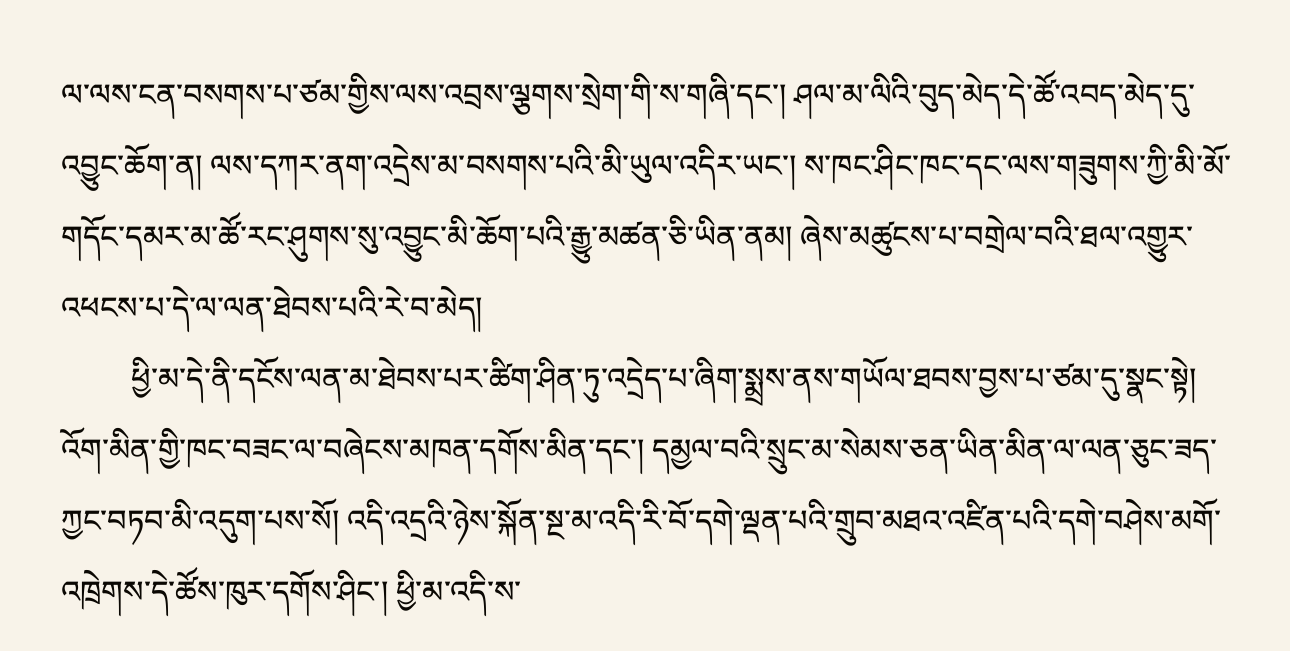ལ་ལས་ངན་བསགས་པ་ཙམ་གྱིས་ལས་འབྲས་ལྕགས་སྲེག་གི་ས་གཞི་དང་། ཤལ་མ་ལིའི་བུད་མེད་དེ་ཚོ་འབད་མེད་དུ་འབྱུང་ཆོག་ན། ལས་དཀར་ནག་འདྲེས་མ་བསགས་པའི་མི་ཡུལ་འདིར་ཡང་། ས་ཁང་ཤིང་ཁང་དང་ལས་གཟུགས་ཀྱི་མི་མོ་གདོང་དམར་མ་ཚོ་རང་ཤུགས་སུ་འབྱུང་མི་ཆོག་པའི་རྒྱུ་མཚན་ཅི་ཡིན་ནམ། ཞེས་མཚུངས་པ་བགྲེལ་བའི་ཐལ་འགྱུར་འཕངས་པ་དེ་ལ་ལན་ཐེབས་པའི་རེ་བ་མེད།
         ཕྱི་མ་དེ་ནི་དངོས་ལན་མ་ཐེབས་པར་ཚིག་ཤིན་ཏུ་འདྲེད་པ་ཞིག་སྨྲས་ནས་གཡོལ་ཐབས་བྱས་པ་ཙམ་དུ་སྣང་སྟེ། འོག་མིན་གྱི་ཁང་བཟང་ལ་བཞེངས་མཁན་དགོས་མིན་དང་། དམྱལ་བའི་སྲུང་མ་སེམས་ཅན་ཡིན་མིན་ལ་ལན་ཅུང་ཟད་ཀྱང་བཏབ་མི་འདུག་པས་སོ། འདི་འདྲའི་ཉེས་སྐོན་སྔ་མ་འདི་རི་བོ་དགེ་ལྡན་པའི་གྲུབ་མཐའ་འཛིན་པའི་དགེ་བཤེས་མགོ་འཁྲེགས་དེ་ཚོས་ཁུར་དགོས་ཤིང་། ཕྱི་མ་འདི་ས་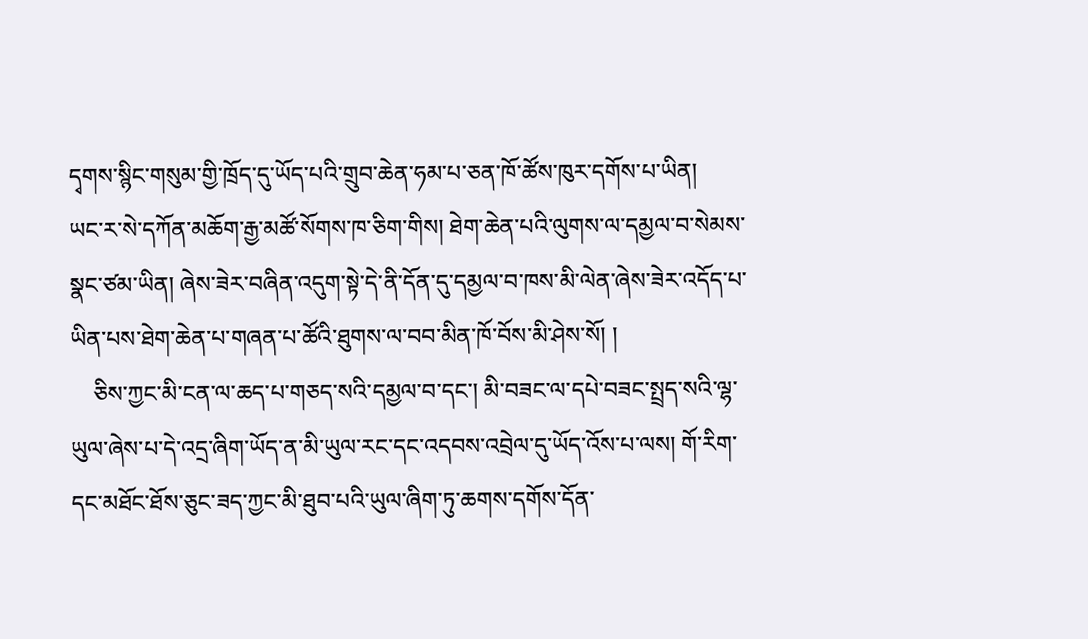དྭགས་སྙིང་གསུམ་གྱི་ཁྲོད་དུ་ཡོད་པའི་གྲུབ་ཆེན་ཧམ་པ་ཅན་ཁོ་ཚོས་ཁུར་དགོས་པ་ཡིན།    ཡང་ར་སེ་དཀོན་མཆོག་རྒྱ་མཚོ་སོགས་ཁ་ཅིག་གིས། ཐེག་ཆེན་པའི་ལུགས་ལ་དམྱལ་བ་སེམས་སྣང་ཙམ་ཡིན། ཞེས་ཟེར་བཞིན་འདུག་སྟེ་དེ་ནི་དོན་དུ་དམྱལ་བ་ཁས་མི་ལེན་ཞེས་ཟེར་འདོད་པ་ཡིན་པས་ཐེག་ཆེན་པ་གཞན་པ་ཚོའི་ཐུགས་ལ་བབ་མིན་ཁོ་བོས་མི་ཤེས་སོ། །
    ཅིས་ཀྱང་མི་ངན་ལ་ཆད་པ་གཅད་སའི་དམྱལ་བ་དང་། མི་བཟང་ལ་དཔེ་བཟང་སྤྲད་སའི་ལྷ་ཡུལ་ཞེས་པ་དེ་འདྲ་ཞིག་ཡོད་ན་མི་ཡུལ་རང་དང་འདབས་འབྲེལ་དུ་ཡོད་འོས་པ་ལས། གོ་རིག་དང་མཐོང་ཐོས་ཅུང་ཟད་ཀྱང་མི་ཐུབ་པའི་ཡུལ་ཞིག་ཏུ་ཆགས་དགོས་དོན་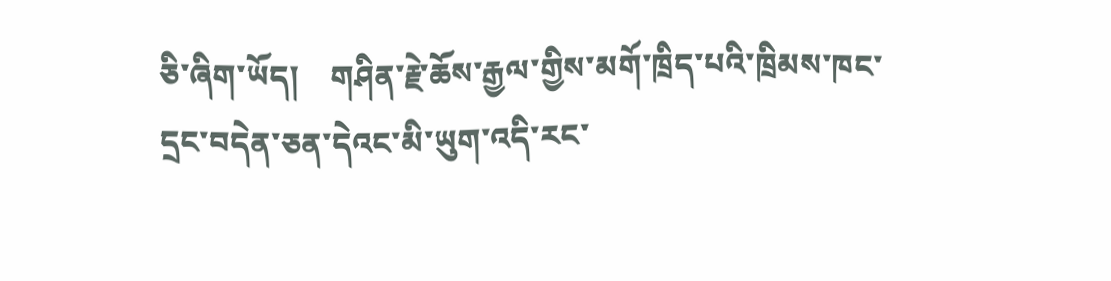ཅི་ཞིག་ཡོད།    གཤིན་རྗེ་ཆོས་རྒྱལ་གྱིས་མགོ་ཁྲིད་པའི་ཁྲིམས་ཁང་དྲང་བདེན་ཅན་དེའང་མི་ཡུག་འདི་རང་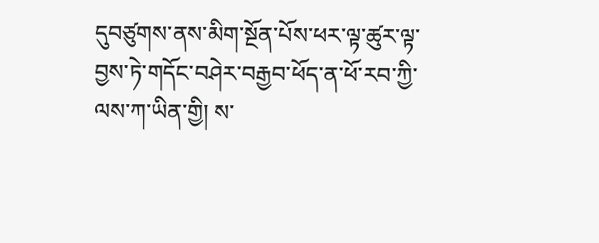དུབཙུགས་ནས་མིག་སྔོན་པོས་ཕར་ལྟ་ཚུར་ལྟ་བྱས་ཏེ་གདོང་བཤེར་བརྒྱབ་ཕོད་ན་ཕོ་རབ་ཀྱི་ལས་ཀ་ཡིན་གྱི། ས་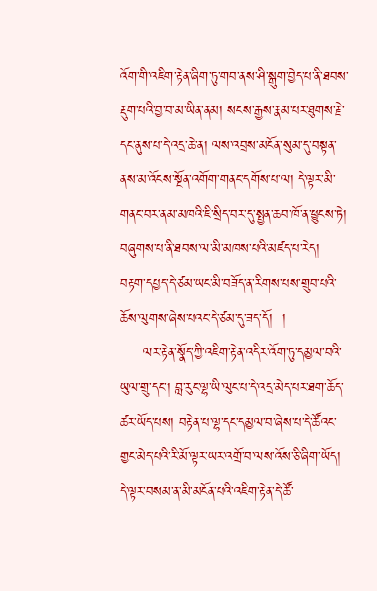འོག་གི་འཇིག་རྟེན་ཞིག་ཏུ་གབ་ནས་ཤི་སྒུག་བྱེད་པ་ནི་ཐབས་རྡུག་པའི་བྱ་བ་མ་ཡིན་ནམ། སངས་རྒྱས་རྣམ་པར་ཐུགས་རྗེ་དང་ནུས་པ་དེ་འདྲ་ཆེ་ན། ལས་འབྲས་མངོན་སུམ་དུ་བསྟན་ནས་མ་འོངས་སྔོན་འགོག་གནང་དགོས་པ་ལ། དེ་ལྟར་མི་གནང་བར་ནམ་མཁའི་ཇི་སྲིད་བར་དུ་སྤྱན་ཆབ་ཁོ་ན་ཕྱུངས་ཏེ།  བཞུགས་པ་ནི་ཐབས་ལ་མི་མཁས་པའི་མཛད་པ་རེད། བརྟག་དཔྱད་དེ་ཙམ་ཡང་མི་བཟོད་ན་རིགས་པས་གྲུབ་པའི་ཆོས་ལུགས་ཞེས་པའང་དེ་ཙམ་དུ་ཟད་དོ།  །
     ལར་རྟེན་སྣོད་ཀྱི་འཇིག་རྟེན་འདིར་འོག་ཏུ་དམྱལ་བའི་ཡུལ་གྲུ་དང་། བླ་རུང་ལྷ་ཡི་ལུང་པ་དེ་འདྲ་མེད་པར་ཐག་ཆོད་ཚར་ཡོད་པས། བརྟེན་པ་ལྷ་དང་དམྱལ་བ་ཞེས་པ་དེ་ཚོའང་གྱང་མེད་པའི་རི་མོ་ལྟར་ཡར་འགྲོ་བ་ལས་འོས་ཅི་ཞིག་ཡོད། དེ་ལྟར་བསམ་ན་མི་མངོན་པའི་འཇིག་རྟེན་དེ་ཚོ་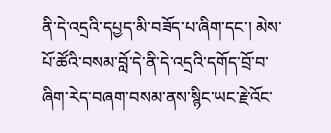ནི་དེ་འདྲའི་དཔྱད་མི་བཟོད་པ་ཞིག་དང་། མེས་པོ་ཚོའི་བསམ་བློ་དེ་ནི་དེ་འདྲའི་དགོད་བྲོ་བ་ཞིག་རེད་བཞག་བསམ་ནས་སྙིང་ཡང་རྗེ་འོང་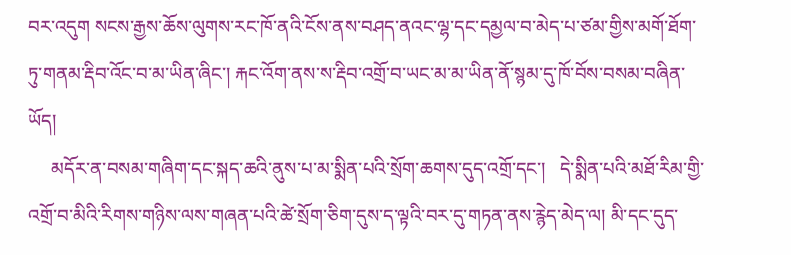བར་འདུག སངས་རྒྱས་ཆོས་ལུགས་རང་ཁོ་ནའི་ངོས་ནས་བཤད་ནའང་ལྷ་དང་དམྱལ་བ་མེད་པ་ཙམ་གྱིས་མགོ་ཐོག་ཏུ་གནམ་རྡིབ་འོང་བ་མ་ཡིན་ཞིང་། རྐང་འོག་ནས་ས་རྡིབ་འགྲོ་བ་ཡང་མ་མ་ཡིན་ནོ་སྙམ་དུ་ཁོ་བོས་བསམ་བཞིན་ཡོད།
     མདོར་ན་བསམ་གཞིག་དང་སྐད་ཆའི་ནུས་པ་མ་སྨིན་པའི་སྲོག་ཆགས་དུད་འགྲོ་དང་།   དེ་སྨིན་པའི་མཐོ་རིམ་གྱི་འགྲོ་བ་མིའི་རིགས་གཉིས་ལས་གཞན་པའི་ཚེ་སྲོག་ཅིག་དུས་ད་ལྟའི་བར་དུ་གཏན་ནས་རྙེད་མེད་ལ། མི་དང་དུད་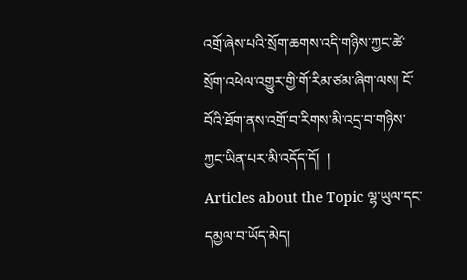འགྲོ་ཞེས་པའི་སྲོག་ཆགས་འདི་གཉིས་ཀྱང་ཚེ་སྲོག་འཕེལ་འགྱུར་གྱི་གོ་རིམ་ཙམ་ཞིག་ལས། ངོ་བོའི་ཐོག་ནས་འགྲོ་བ་རིགས་མི་འདྲ་བ་གཉིས་ཀྱང་ཡིན་པར་མི་འདོད་དོ།  །
Articles about the Topic ལྷ་ཡུལ་དང་དམྱལ་བ་ཡོད་མེད།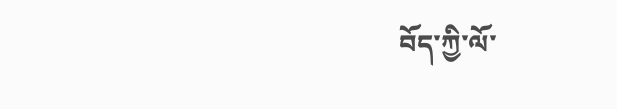བོད་ཀྱི་ལོ་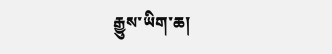རྒྱུས་ཡིག་ཆ།